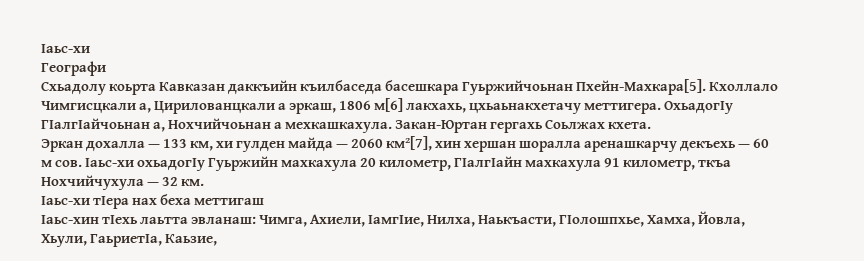Ӏаьс-хи
Географи
Схьадолу коьрта Кавказан даккъийн къилбаседа басешкара Гуьржийчоьнан Пхейн-Махкара[5]. Кхоллало Чимгисцкали а, Цирилованцкали а эркаш, 1806 м[6] лакхахь, цхьаьнакхетачу меттигера. ОхьадогӀу ГӀалгӀайчоьнан а, Нохчийчоьнан а мехкашкахула. Закан-Юртан гергахь Соьлжах кхета.
Эркан дохалла — 133 км, хи гулден майда — 2060 км²[7], хин хершан шоралла аренашкарчу декъехь — 60 м сов. Ӏаьс-хи охьадогӀу Гуьржийн махкахула 20 километр, ГӀалгӀайн махкахула 91 километр, ткъа Нохчийчухула — 32 км.
Iаьс-хи тӀера нах беха меттигаш
Ӏаьс-хин тӀехь лаьтта эвланаш: Чимга, Ахиели, IамгIие, Нилха, Наькъасти, ГIолошпхье, Хамха, Йовла, Хьули, ГаьриетӀа, Каьзие,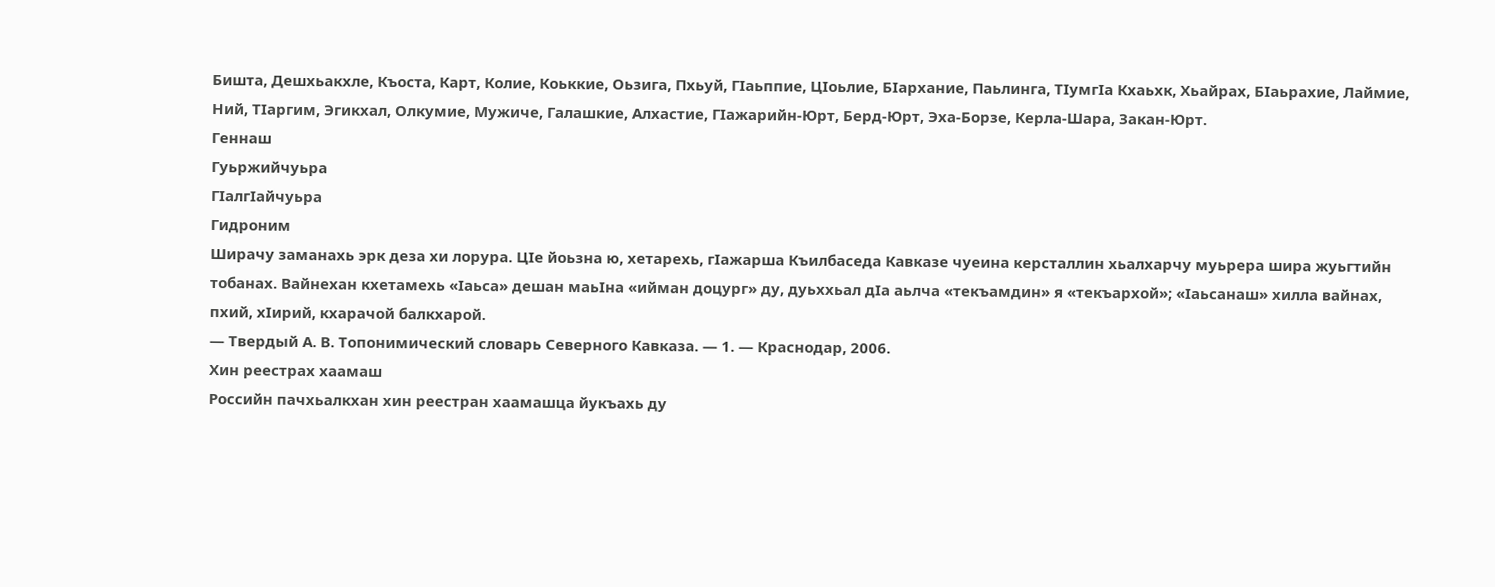Бишта, Дешхьакхле, Къоста, Карт, Колие, Коьккие, Оьзига, Пхьуй, ГӀаьппие, ЦӀоьлие, БӀархание, Паьлинга, ТӀумгӀа Кхаьхк, Хьайрах, БӀаьрахие, Лаймие, Ний, ТӀаргим, Эгикхал, Олкумие, Мужиче, Галашкие, Алхастие, ГӀажарийн-Юрт, Берд-Юрт, Эха-Борзе, Керла-Шара, Закан-Юрт.
Геннаш
Гуьржийчуьра
ГӀалгӀайчуьра
Гидроним
Ширачу заманахь эрк деза хи лорура. ЦӀе йоьзна ю, хетарехь, гӀажарша Къилбаседа Кавказе чуеина керсталлин хьалхарчу муьрера шира жуьгтийн тобанах. Вайнехан кхетамехь «Ӏаьса» дешан маьӀна «ийман доцург» ду, дуьххьал дӀа аьлча «текъамдин» я «текъархой»; «Ӏаьсанаш» хилла вайнах, пхий, хӀирий, кхарачой балкхарой.
— Твердый А. В. Топонимический словарь Северного Кавказа. — 1. — Краснодар, 2006.
Хин реестрах хаамаш
Российн пачхьалкхан хин реестран хаамашца йукъахь ду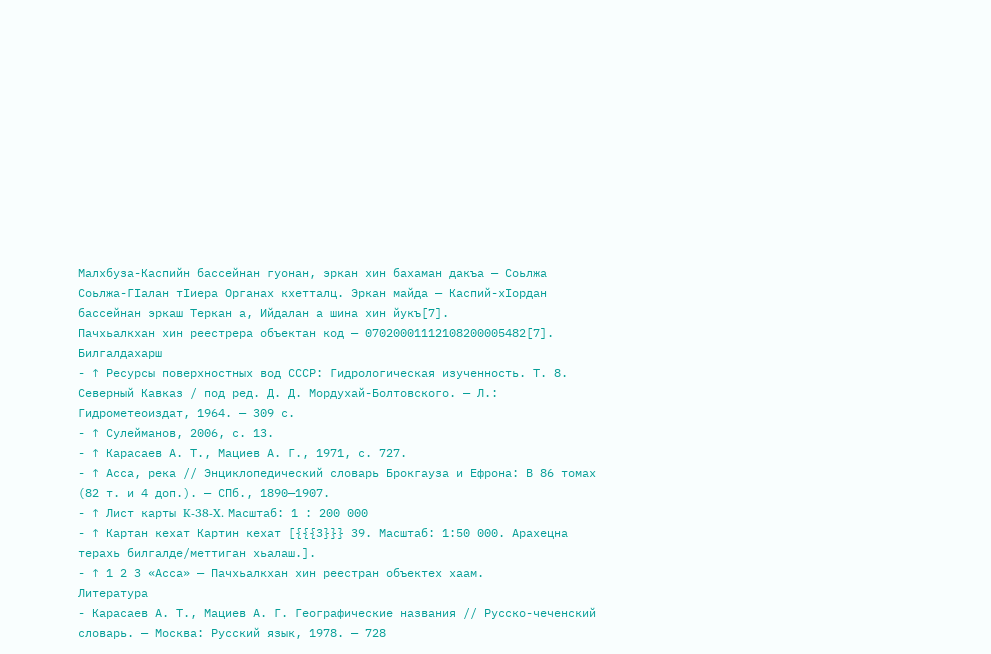Малхбуза-Каспийн бассейнан гуонан, эркан хин бахаман дакъа — Соьлжа Соьлжа-ГӀалан тӀиера Органах кхетталц. Эркан майда — Каспий-хӀордан бассейнан эркаш Теркан а, Ийдалан а шина хин йукъ[7].
Пачхьалкхан хин реестрера объектан код — 07020001112108200005482[7].
Билгалдахарш
- ↑ Ресурсы поверхностных вод СССР: Гидрологическая изученность. Т. 8. Северный Кавказ / под ред. Д. Д. Мордухай-Болтовского. — Л.: Гидрометеоиздат, 1964. — 309 с.
- ↑ Сулейманов, 2006, с. 13.
- ↑ Карасаев А. Т., Мациев А. Г., 1971, с. 727.
- ↑ Асса, река // Энциклопедический словарь Брокгауза и Ефрона: В 86 томах (82 т. и 4 доп.). — СПб., 1890—1907.
- ↑ Лист карты K-38-X. Масштаб: 1 : 200 000
- ↑ Картан кехат Картин кехат [{{{3}}} 39. Масштаб: 1:50 000. Арахецна терахь билгалде/меттиган хьалаш.].
- ↑ 1 2 3 «Асса» — Пачхьалкхан хин реестран объектех хаам.
Литература
- Карасаев А. Т., Мациев А. Г. Географические названия // Русско-чеченский словарь. — Москва: Русский язык, 1978. — 728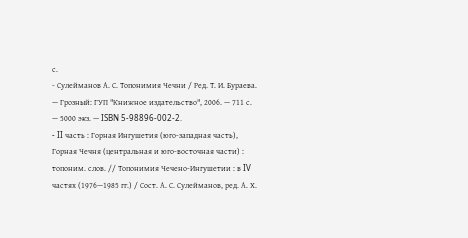с.
- Сулейманов А. С. Топонимия Чечни / Ред. Т. И. Бураева. — Грозный: ГУП "Книжное издательство", 2006. — 711 с. — 5000 экз. — ISBN 5-98896-002-2.
- II часть : Горная Ингушетия (юго-западная часть), Горная Чечня (центральная и юго-восточная части) : топоним. слов. // Топонимия Чечено-Ингушетии : в IV частях (1976—1985 гг.) / Сост. А. С. Сулейманов, ред. А. Х.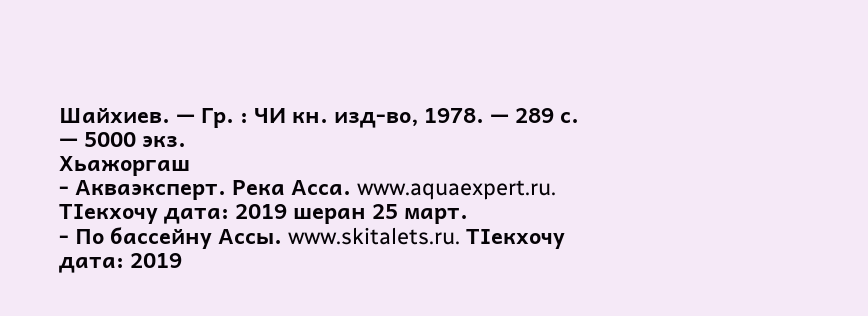Шайхиев. — Гр. : ЧИ кн. изд-во, 1978. — 289 с. — 5000 экз.
Хьажоргаш
- Акваэксперт. Река Асса. www.aquaexpert.ru. ТӀекхочу дата: 2019 шеран 25 март.
- По бассейну Ассы. www.skitalets.ru. ТӀекхочу дата: 2019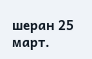шеран 25 март.